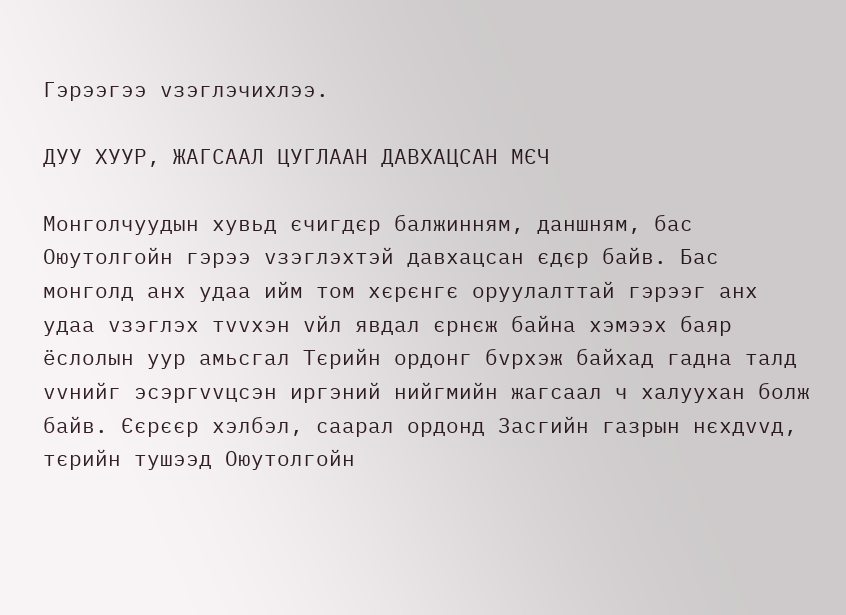Гэрээгээ vзэглэчихлээ.

ДУУ ХУУР, ЖАГСААЛ ЦУГЛААН ДАВХАЦСАН МЄЧ

Монголчуудын хувьд єчигдєр балжинням, даншням, бас Оюутолгойн гэрээ vзэглэхтэй давхацсан єдєр байв. Бас монголд анх удаа ийм том хєрєнгє оруулалттай гэрээг анх удаа vзэглэх тvvхэн vйл явдал єрнєж байна хэмээх баяр ёслолын уур амьсгал Тєрийн ордонг бvрхэж байхад гадна талд vvнийг эсэргvvцсэн иргэний нийгмийн жагсаал ч халуухан болж байв. Єєрєєр хэлбэл, саарал ордонд Засгийн газрын нєхдvvд, тєрийн тушээд Оюутолгойн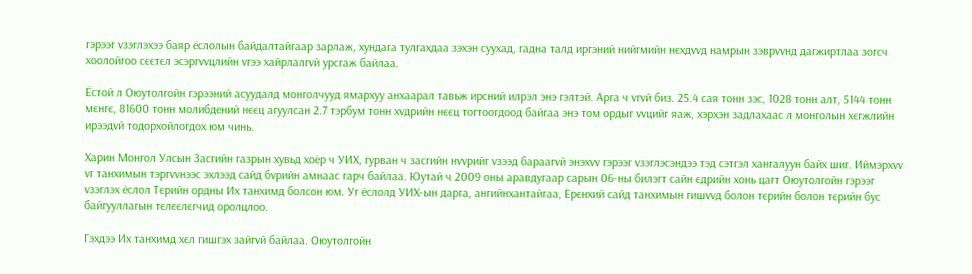гэрээг vзэглэхээ баяр ёслолын байдалтайгаар зарлаж, хундага тулгахдаа зэхэн суухад, гадна талд иргэний нийгмийн нєхдvvд намрын зэврvvнд дагжиртлаа зогсч хоолойгоо сєєтєл эсэргvvцлийн vгээ хайрлалгvй урсгаж байлаа.

Ёстой л Оюутолгойн гэрээний асуудалд монголчууд ямархуу анхаарал тавьж ирсний илрэл энэ гэлтэй. Арга ч vгvй биз. 25.4 сая тонн зэс, 1028 тонн алт, 5144 тонн мєнгє, 81600 тонн молибдений нєєц агуулсан 2.7 тэрбум тонн хvдрийн нєєц тогтоогдоод байгаа энэ том ордыг vvцийг яаж, хэрхэн задлахаас л монголын хєгжлийн ирээдvй тодорхойлогдох юм чинь.

Харин Монгол Улсын Засгийн газрын хувьд хоёр ч УИХ, гурван ч засгийн нvvрийг vзээд бараагvй энэхvv гэрээг vзэглэсэндээ тэд сэтгэл хангалуун байх шиг. Иймэрхvv vг танхимын тэргvvнээс эхлээд сайд бvрийн амнаас гарч байлаа. Юутай ч 2009 оны аравдугаар сарын 06-ны билэгт сайн єдрийн хонь цагт Оюутолгойн гэрээг vзэглэх ёслол Тєрийн ордны Их танхимд болсон юм. Уг ёслолд УИХ-ын дарга, ангийнхантайгаа, Ерєнхий сайд танхимын гишvvд болон тєрийн болон тєрийн бус байгууллагын тєлєєлєгчид оролцлоо.

Гэхдээ Их танхимд хєл гишгэх зайгvй байлаа. Оюутолгойн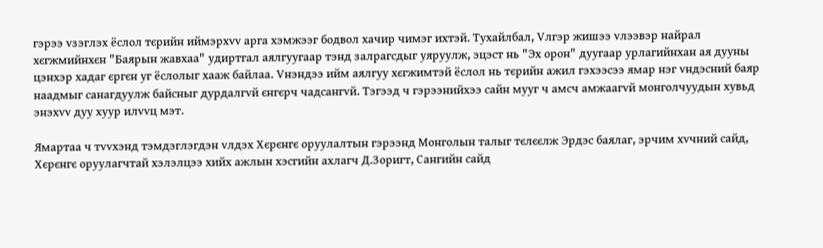гэрээ vзэглэх ёслол тєрийн иймэрхvv арга хэмжээг бодвол хачир чимэг ихтэй. Тухайлбал, Vлгэр жишээ vлээвэр найрал хєгжмийнхєн "Баярын жавхаа" удиртгал аялгуугаар тэнд залрагсдыг уяруулж, эцэст нь "Эх орон" дуугаар урлагийнхан ая дууны цэнхэр хадаг єргєн уг ёслолыг хааж байлаа. Vнэндээ ийм аялгуу хєгжимтэй ёслол нь тєрийн ажил гэхээсээ ямар нэг vндэсний баяр наадмыг санагдуулж байсныг дурдалгvй єнгєрч чадсангvй. Тэгээд ч гэрээнийхээ сайн мууг ч амсч амжаагvй монголчуудын хувьд энэхvv дуу хуур илvvц мэт.

Ямартаа ч тvvхэнд тэмдэглэгдэн vлдэх Хєрєнгє оруулалтын гэрээнд Монголын талыг тєлєєлж Эрдэс баялаг, эрчим хvчний сайд, Хєрєнгє оруулагчтай хэлэлцээ хийх ажлын хэсгийн ахлагч Д.Зоригт, Сангийн сайд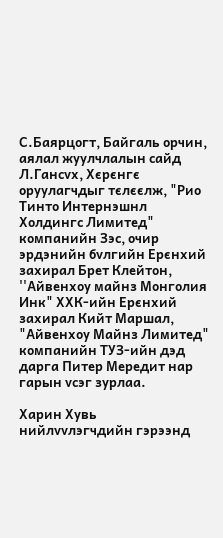С.Баярцогт, Байгаль орчин, аялал жуулчлалын сайд Л.Гансvх, Хєрєнгє оруулагчдыг тєлєєлж, "Рио Тинто Интернэшнл Холдингс Лимитед" компанийн Зэс, очир эрдэнийн бvлгийн Ерєнхий захирал Брет Клейтон, ''Айвенхоу майнз Монголия Инк" ХХК-ийн Ерєнхий захирал Кийт Маршал, "Айвенхоу Майнз Лимитед" компанийн ТУЗ-ийн дэд дарга Питер Мередит нар гарын vсэг зурлаа.

Харин Хувь нийлvvлэгчдийн гэрээнд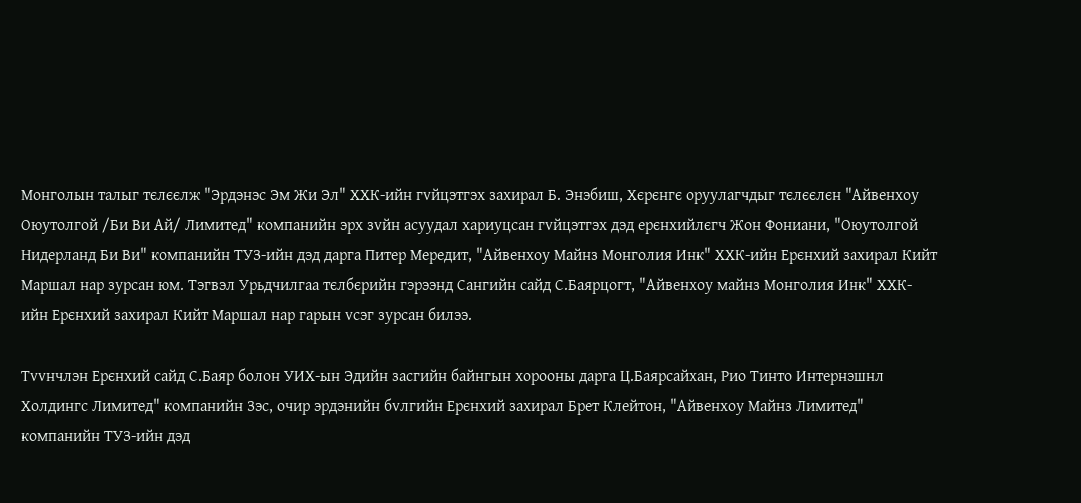Монголын талыг тєлєєлж "Эрдэнэс Эм Жи Эл" ХХК-ийн гvйцэтгэх захирал Б. Энэбиш, Хєрєнгє оруулагчдыг тєлєєлєн "Айвенхоу Оюутолгой /Би Ви Ай/ Лимитед" компанийн эрх зvйн асуудал хариуцсан гvйцэтгэх дэд ерєнхийлєгч Жон Фониани, "Оюутолгой Нидерланд Би Ви" компанийн ТУЗ-ийн дэд дарга Питер Мередит, "Айвенхоу Майнз Монголия Инк" ХХК-ийн Ерєнхий захирал Кийт Маршал нар зурсан юм. Тэгвэл Урьдчилгаа тєлбєрийн гэрээнд Сангийн сайд С.Баярцогт, "Айвенхоу майнз Монголия Инк" ХХК-ийн Ерєнхий захирал Кийт Маршал нар гарын vсэг зурсан билээ.

Тvvнчлэн Ерєнхий сайд С.Баяр болон УИХ-ын Эдийн засгийн байнгын хорооны дарга Ц.Баярсайхан, Рио Тинто Интернэшнл Холдингс Лимитед" компанийн Зэс, очир эрдэнийн бvлгийн Ерєнхий захирал Брет Клейтон, "Айвенхоу Майнз Лимитед" компанийн ТУЗ-ийн дэд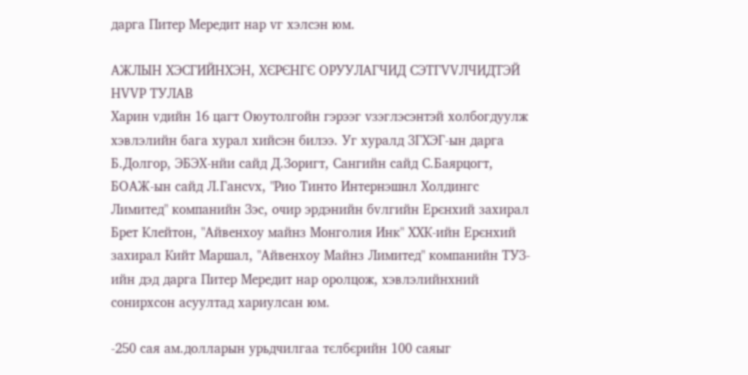дарга Питер Мередит нар vг хэлсэн юм.

АЖЛЫН ХЭСГИЙНХЭН, ХЄРЄНГЄ ОРУУЛАГЧИД СЭТГVVЛЧИДТЭЙ НVVР ТУЛАВ
Харин vдийн 16 цагт Оюутолгойн гэрээг vзэглэсэнтэй холбогдуулж хэвлэлийн бага хурал хийсэн билээ. Уг хуралд ЗГХЭГ-ын дарга Б.Долгор, ЭБЭХ-нйи сайд Д.Зоригт, Сангийн сайд С.Баярцогт, БОАЖ-ын сайд Л.Гансvх, "Рио Тинто Интернэшнл Холдингс Лимитед" компанийн Зэс, очир эрдэнийн бvлгийн Ерєнхий захирал Брет Клейтон, "Айвенхоу майнз Монголия Инк" ХХК-ийн Ерєнхий захирал Кийт Маршал, "Айвенхоу Майнз Лимитед" компанийн ТУЗ-ийн дэд дарга Питер Мередит нар оролцож, хэвлэлийнхний сонирхсон асуултад хариулсан юм.

-250 сая ам.долларын урьдчилгаа тєлбєрийн 100 саяыг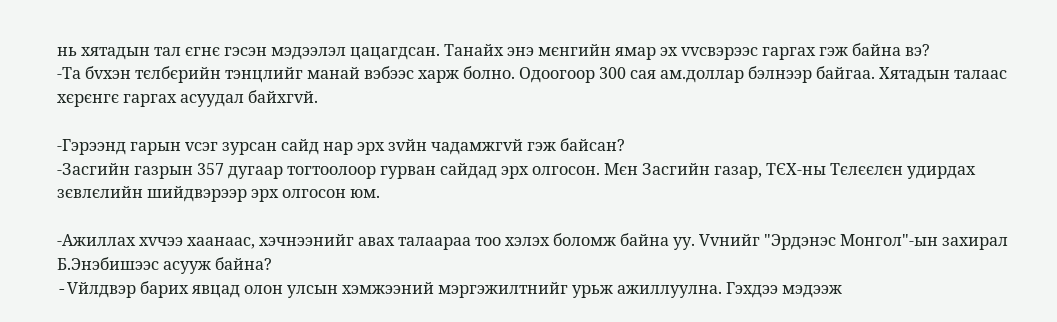нь хятадын тал єгнє гэсэн мэдээлэл цацагдсан. Танайх энэ мєнгийн ямар эх vvсвэрээс гаргах гэж байна вэ?
-Та бvхэн тєлбєрийн тэнцлийг манай вэбээс харж болно. Одоогоор 300 сая ам.доллар бэлнээр байгаа. Хятадын талаас хєрєнгє гаргах асуудал байхгvй.

-Гэрээнд гарын vсэг зурсан сайд нар эрх зvйн чадамжгvй гэж байсан?
-Засгийн газрын 357 дугаар тогтоолоор гурван сайдад эрх олгосон. Мєн Засгийн газар, ТЄХ-ны Тєлєєлєн удирдах зєвлєлийн шийдвэрээр эрх олгосон юм.

-Ажиллах хvчээ хаанаас, хэчнээнийг авах талаараа тоо хэлэх боломж байна уу. Vvнийг "Эрдэнэс Монгол"-ын захирал Б.Энэбишээс асууж байна?
-Vйлдвэр барих явцад олон улсын хэмжээний мэргэжилтнийг урьж ажиллуулна. Гэхдээ мэдээж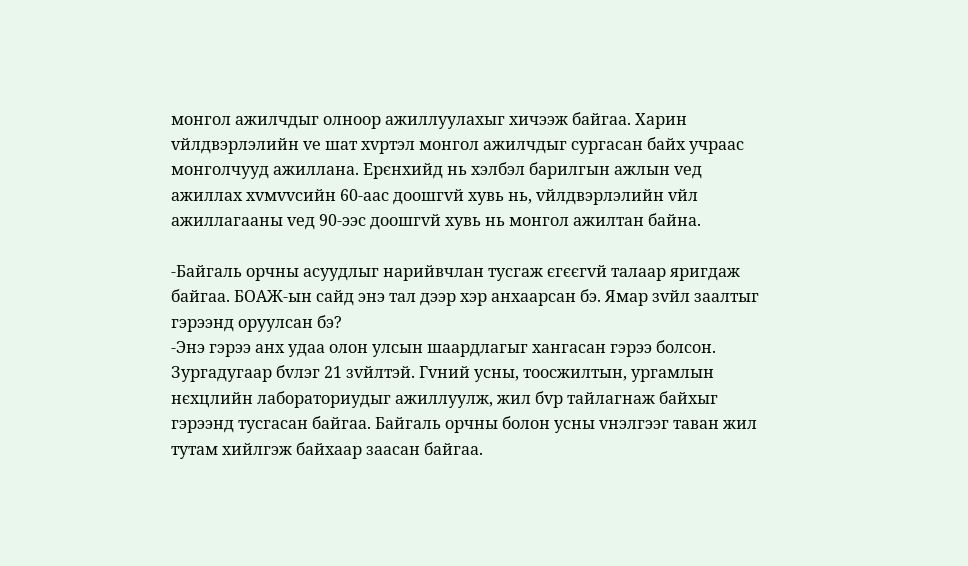монгол ажилчдыг олноор ажиллуулахыг хичээж байгаа. Харин vйлдвэрлэлийн vе шат хvртэл монгол ажилчдыг сургасан байх учраас монголчууд ажиллана. Ерєнхийд нь хэлбэл барилгын ажлын vед ажиллах хvмvvсийн 60-аас доошгvй хувь нь, vйлдвэрлэлийн vйл ажиллагааны vед 90-ээс доошгvй хувь нь монгол ажилтан байна.

-Байгаль орчны асуудлыг нарийвчлан тусгаж єгєєгvй талаар яригдаж байгаа. БОАЖ-ын сайд энэ тал дээр хэр анхаарсан бэ. Ямар зvйл заалтыг гэрээнд оруулсан бэ?
-Энэ гэрээ анх удаа олон улсын шаардлагыг хангасан гэрээ болсон. Зургадугаар бvлэг 21 зvйлтэй. Гvний усны, тоосжилтын, ургамлын нєхцлийн лабораториудыг ажиллуулж, жил бvр тайлагнаж байхыг гэрээнд тусгасан байгаа. Байгаль орчны болон усны vнэлгээг таван жил тутам хийлгэж байхаар заасан байгаа.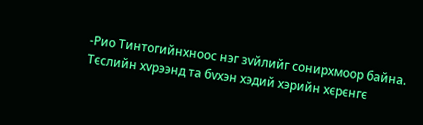-Рио Тинтогийнхноос нэг зvйлийг сонирхмоор байна. Тєслийн хvрээнд та бvхэн хэдий хэрийн хєрєнгє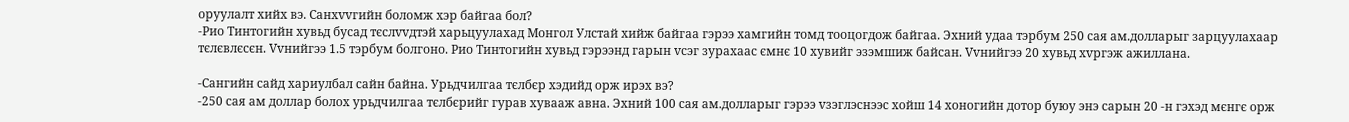оруулалт хийх вэ. Санхvvгийн боломж хэр байгаа бол?
-Рио Тинтогийн хувьд бусад тєслvvдтэй харьцуулахад Монгол Улстай хийж байгаа гэрээ хамгийн томд тооцогдож байгаа. Эхний удаа тэрбум 250 сая ам.долларыг зарцуулахаар тєлєвлєсєн. Vvнийгээ 1.5 тэрбум болгоно. Рио Тинтогийн хувьд гэрээнд гарын vсэг зурахаас ємнє 10 хувийг эзэмшиж байсан. Vvнийгээ 20 хувьд хvргэж ажиллана.

-Сангийн сайд хариулбал сайн байна. Урьдчилгаа тєлбєр хэдийд орж ирэх вэ?
-250 сая ам доллар болох урьдчилгаа тєлбєрийг гурав хувааж авна. Эхний 100 сая ам.долларыг гэрээ vзэглэснээс хойш 14 хоногийн дотор буюу энэ сарын 20 -н гэхэд мєнгє орж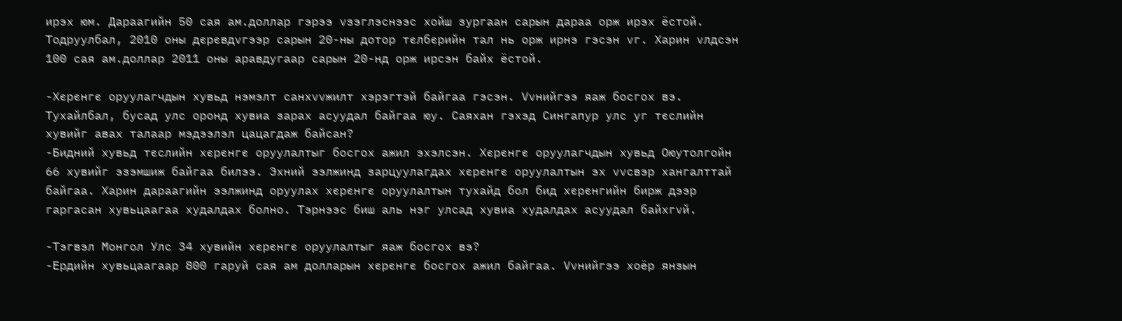ирэх юм. Дараагийн 50 сая ам.доллар гэрээ vзэглэснээс хойш зургаан сарын дараа орж ирэх ёстой. Тодруулбал, 2010 оны дєрєвдvгээр сарын 20-ны дотор тєлбєрийн тал нь орж ирнэ гэсэн vг. Харин vлдсэн 100 сая ам.доллар 2011 оны аравдугаар сарын 20-нд орж ирсэн байх ёстой.

-Хєрєнгє оруулагчдын хувьд нэмэлт санхvvжилт хэрэгтэй байгаа гэсэн. Vvнийгээ яаж босгох вэ. Тухайлбал, бусад улс оронд хувиа зарах асуудал байгаа юу. Саяхан гэхэд Сингапур улс уг тєслийн хувийг авах талаар мэдээлэл цацагдаж байсан?
-Бидний хувьд тєслийн хєрєнгє оруулалтыг босгох ажил эхэлсэн. Хєрєнгє оруулагчдын хувьд Оюутолгойн 66 хувийг эзэмшиж байгаа билээ. Эхний ээлжинд зарцуулагдах хєрєнгє оруулалтын эх vvсвэр хангалттай байгаа. Харин дараагийн ээлжинд оруулах хєрєнгє оруулалтын тухайд бол бид хєрєнгийн бирж дээр гаргасан хувьцаагаа худалдах болно. Тэрнээс биш аль нэг улсад хувиа худалдах асуудал байхгvй.

-Тэгвэл Монгол Улс 34 хувийн хєрєнгє оруулалтыг яаж босгох вэ?
-Ердийн хувьцаагаар 800 гаруй сая ам долларын хєрєнгє босгох ажил байгаа. Vvнийгээ хоёр янзын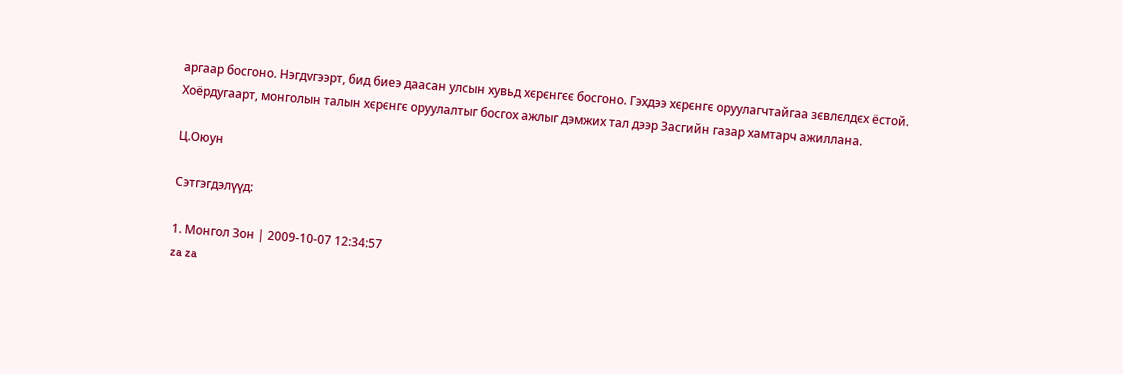аргаар босгоно. Нэгдvгээрт, бид биеэ даасан улсын хувьд хєрєнгєє босгоно. Гэхдээ хєрєнгє оруулагчтайгаа зєвлєлдєх ёстой.
Хоёрдугаарт, монголын талын хєрєнгє оруулалтыг босгох ажлыг дэмжих тал дээр Засгийн газар хамтарч ажиллана.

Ц.Оюун

Сэтгэгдэлүүд:

1. Монгол Зон | 2009-10-07 12:34:57
za za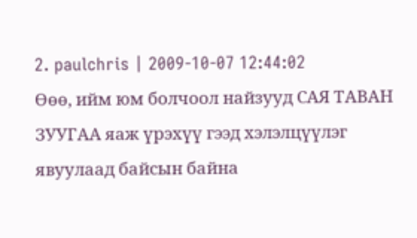2. paulchris | 2009-10-07 12:44:02
Өөө, ийм юм болчоол найзууд САЯ ТАВАН ЗУУГАА яаж үрэхүү гээд хэлэлцүүлэг явуулаад байсын байна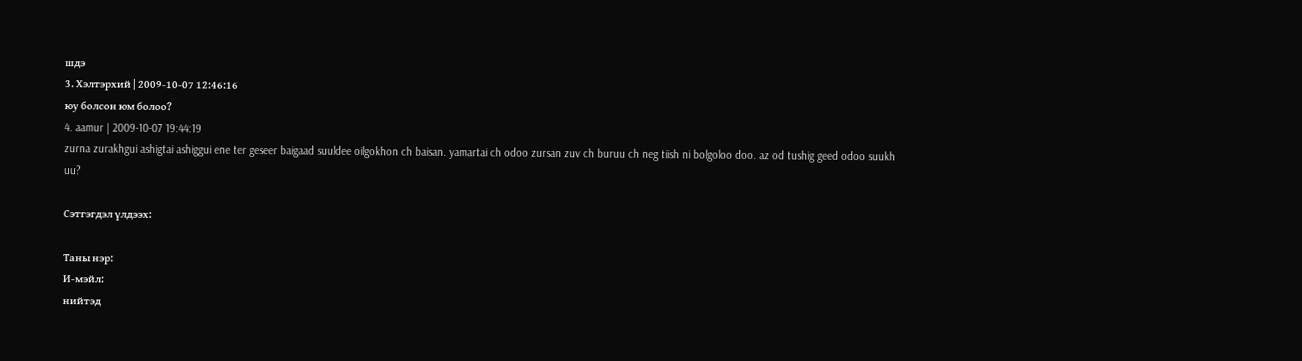шдэ
3. Хэлтэрхий | 2009-10-07 12:46:16
юу болсон юм болоо?
4. aamur | 2009-10-07 19:44:19
zurna zurakhgui ashigtai ashiggui ene ter geseer baigaad suuldee oilgokhon ch baisan. yamartai ch odoo zursan zuv ch buruu ch neg tiish ni bolgoloo doo. az od tushig geed odoo suukh uu?

Сэтгэгдэл үлдээх:

Таны нэр:
И-мэйл:
нийтэд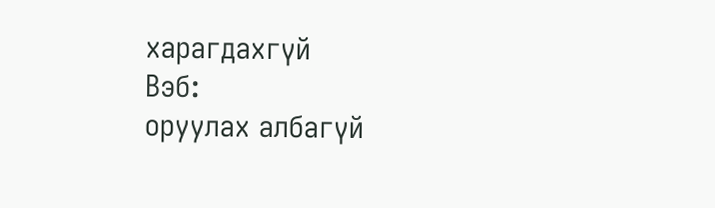харагдахгүй
Вэб:
оруулах албагүй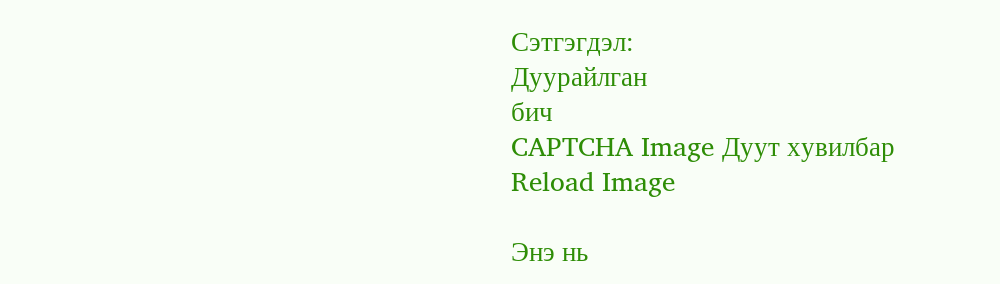Сэтгэгдэл:
Дуурайлган
бич
CAPTCHA Image Дуут хувилбар
Reload Image

Энэ нь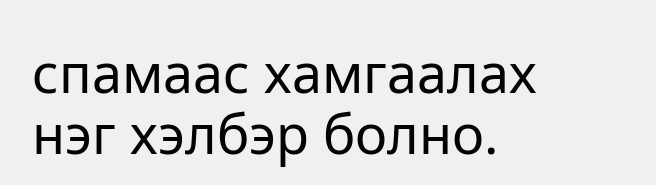спамаас хамгаалах нэг хэлбэр болно.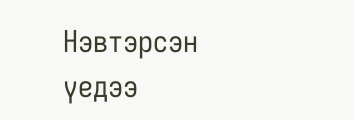Нэвтэрсэн үедээ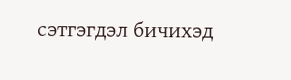сэтгэгдэл бичихэд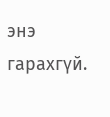энэ гарахгүй.